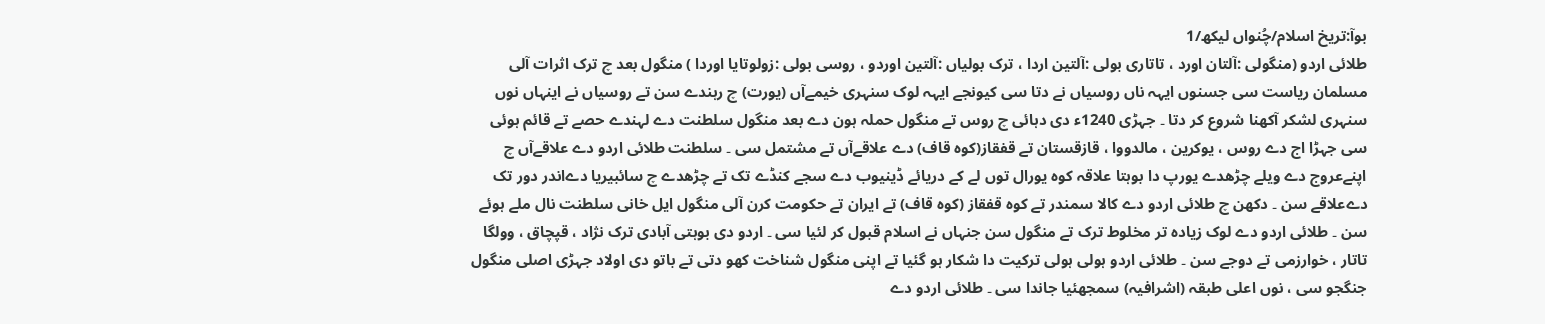بوآ:تریخ اسلام/چُنواں لیکھ/1
طلائی اردو (منگولی :آلتان اورد ، تاتاری بولی :آلتین اردا ، ترک بولیاں :آلتین اوردو ، روسی بولی :زولوتایا اوردا ) منگول بعد چ ترک اثرات آلی مسلمان ریاست سی جسنوں ایہہ ناں روسیاں نے دتا سی کیونجے ایہہ لوک سنہری خیمےآں (یورت) چ رہندے سن تے روسیاں نے اینہاں نوں سنہری لشکر آکھنا شروع کر دتا ۔ جہڑی 1240ء دی دہائی چ روس تے منگول حملہ ہون دے بعد منگول سلطنت دے لہندے حصے تے قائم ہوئی سی جہڑا اج دے روس ، یوکرین ، مالدووا ، قازقستان تے قفقاز(کوہ قاف) دے علاقےآں تے مشتمل سی ۔ سلطنت طلائی اردو دے علاقےآں چ اپنےعروج دے ویلے چڑھدے یورپ دا بوہتا علاقہ کوہ یورال توں لے کے دریائے ڈینیوب دے سجے کنڈے تک تے چڑھدے چ سائبیریا دےاندر دور تک دےعلاقے سن ۔ دکھن چ طلائی اردو دے کالا سمندر تے کوہ قفقاز (کوہ قاف) تے ایران تے حکومت کرن آلی منگول ایل خانی سلطنت نال ملے ہوئے سن ۔ طلائی اردو دے لوک زیادہ تر مخلوط ترک تے منگول سن جنہاں نے اسلام قبول کر لئیا سی ۔ اردو دی بوہتی آبادی ترک نژاد ، قپچاق ، وولگا تاتار ، خوارزمی تے دوجے سن ۔ طلائی اردو ہولی ہولی ترکیت دا شکار ہو گئیا تے اپنی منگول شناخت کھو دتی تے باتو دی اولاد جہڑی اصلی منگول جنگجو سی ، نوں اعلی طبقہ (اشرافیہ) سمجھئیا جاندا سی ۔ طلائی اردو دے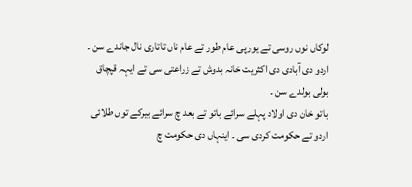لوکاں نوں روسی تے یورپی عام طور تے عام ناں تاتاری نال جاندے سن ۔
اردو دی آبادی دی اکثریت خانہ بدوش تے زراعتی سی تے ایہہ قپچاق بولی بولدے سن ۔
باتو خان دی اولاد پہلے سرائے باتو تے بعد چ سرائے بیرکے توں طلائی اردو تے حکومت کردی سی ۔ اینہاں دی حکومت چ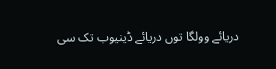دریائے وولگا توں دریائے ڈینیوب تک سی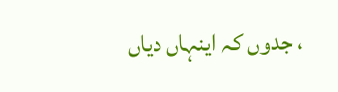، جدوں کہ اینہاں دیاں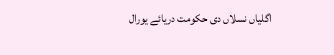اگلیاں نسلاں دی حکومت دریائے یورال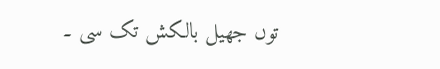توں جھیل بالکش تک سی ۔